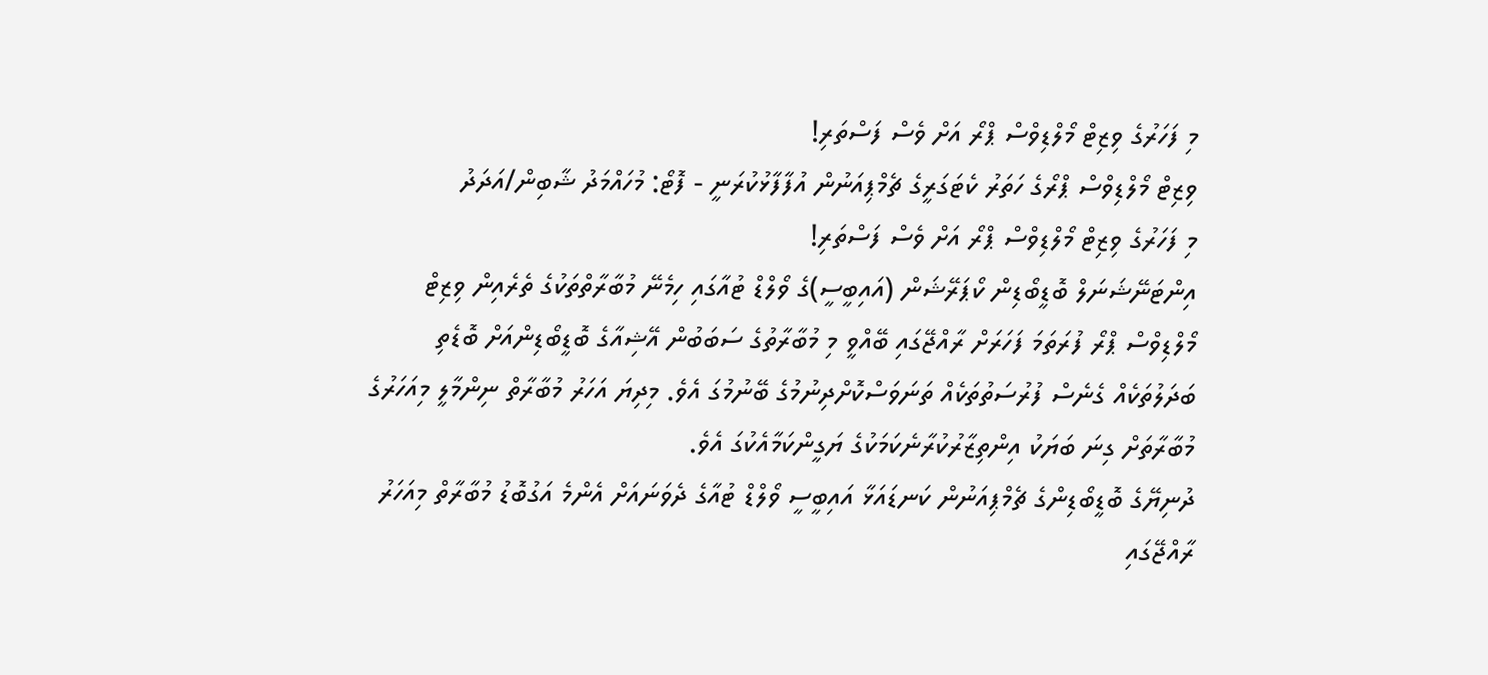މި ފަހަރުގެ ވިޒިޓް މޯލްޑިވްސް ޕްރޯ އަށް ވެސް ފަސްތަރި!
ވިޒިޓް މޯލްޑިވްސް ޕްރޯގެ ހަތަރު ކެޓަގަރީގެ ޗެމްޕިއަނުން އުފާފާޅުކުރަނީ - ފޮޓޯ: މުހައްމަދު ޝާބިން/އަދަދު
މި ފަހަރުގެ ވިޒިޓް މޯލްޑިވްސް ޕްރޯ އަށް ވެސް ފަސްތަރި!
އިންޓަނޭޝަނަލް ބޮޑީބޯޑިން ކޯޕަރޭޝަން (އައިބީސީ)ގެ ވޯލްޑް ޓުއާގައި ހިމެނޭ މުބާރާތްތަކުގެ ތެރެއިން ވިޒިޓް މޯލްޑިވްސް ޕްރޯ ފުރަތަމަ ފަހަރަށް ރާއްޖޭގައި ބޭއްވީ މި މުބާރާތުގެ ސަބަބުން އޭޝިއާގެ ބޮޑީބޯޑިންއަށް ބޮޑެތި ބަދަލުތަކެއް ގެނެސް ފުރުސަތުތަކެއް ތަނަވަސްކޮށްދިނުމުގެ ބޭނުމުގަ އެވެ. މިދިޔަ އަހަރު މުބާރާތް ނިންމާލީ މިއަހަރުގެ މުބާރާތަށް ގިނަ ބަޔަކު އިންތިޒާރުކުރާނެކަމަކުގެ ޔަގީންކަމާއެކުގަ އެވެ.
ދުނިޔޭގެ ބޮޑީބޯޑިންގެ ޗެމްޕިއަނުން ކަނޑައަޅާ އައިބީސީ ވޯލްޑް ޓުއާގެ ދެވަނައަށް އެންމެ އަގުބޮޑު މުބާރާތް މިއަހަރު ރާއްޖޭގައި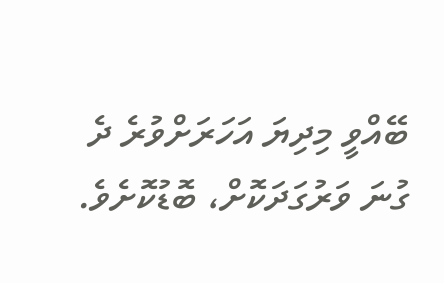ބޭއްވީ މިދިޔަ އަހަރަށްވުރެ ދެ ގުނަ ވަރުގަދަކޮށް، ބޮޑުކޮށެވެ.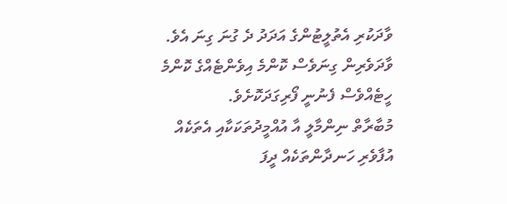ވާދަކުރި އެތުލީޓުންގެ އަދަދު ދެ ގުނަ ގިނަ އެވެ. ވާދަވެރިން ގިނަވެސް ކޮންމެ އިވެންޓެއްގެ ކޮންމެ ހީޓެއްވެސް ފެނުނީ ފޯރިގަދަކޮށެވެ.
މުބާރާތް ނިންމާލީ އާ އުއްމީދުތަކަކާއި އެތަކެއް އުފާވެރި ހަނދާންތަކެއް ދީފަ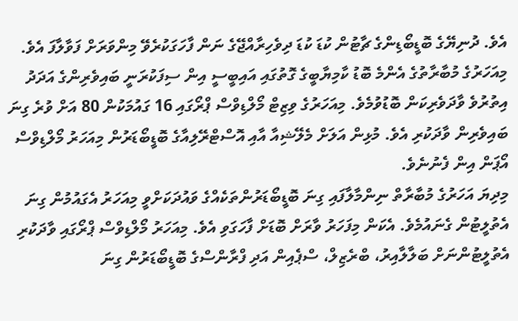އެވެ. ދުނިޔޭގެ ބޮޑީބޯޑިންގެ ޗާޓުން ކުޑަ ކުޑަ ދިވެހިރާއްޖޭގެ ނަން ފާހަގަކުރެވޭ މިންވަރަށް ފަވާލާފަ އެވެ.
މިއަހަރުގެ މުބާރާތުގެ އެންމެ ބޮޑު ކާމިޔާބީގެ ގޮތުގައި އައިބީސީ އިން ސިފަކުރަނީ ބައިވެރިންގެ އަދަދު އިތުރުވެ ވާދަވެރިކަން ބޮޑުވުމެވެ. މިއަހަރުގެ ވިޒިޓް މޯލްޑިވްސް ޕްރޯގައި 16 ގައުމަކުން 80 އަށް ވުރެ ގިނަ ބައިވެރިން ވާދަކުރި އެވެ. މުޅިން އަލަށް މެލޭޝިއާ އާއި އޮސްޓްރޭލިއާގެ ބޮޑީބޯޑަރުން މިއަހަރު މޯލްޑިވްސް އޯޕަން އިން ފެނުނެވެ.
މިދިޔަ އަހަރުގެ މުބާރާތް ނިންމާލާފައި ގިނަ ބޮޑީބޯޑަރުންތަކެއްގެ ވައުދަކަށްވީ މިއަހަރު އެގައުމުން ގިނަ އެތުލީޓުން ގެނައުމެވެ. އެކަން މިފަހަރު ވާރަށް ބޮޑަށް ފާހަގަވި އެވެ. މިއަހަރު މޯލްޑިވްސް ޕްރޯގައި ވާދަކުރި އެތުލީޓުންނަށް ބަލާލާއިރު، ބްރެޒިލް، ސްޕެއިން އަދި ފްރާންސްގެ ބޮޑީބޯޑަރުން ގިނަ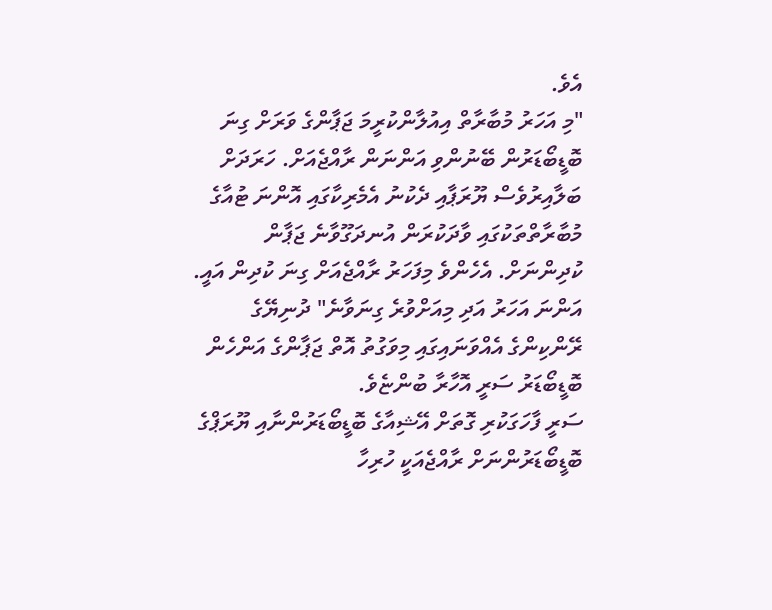އެވެ.
"މި އަހަރު މުބާރާތް އިއުލާންކުރީމަ ޖަޕާންގެ ވަރަށް ގިނަ ބޮޑީބޯޑަރުން ބޭނުންވި އަންނަން ރާއްޖެއަށް. ހަރަދަށް ބަލާއިރުވެސް ޔޫރަޕާއި ދެކުނު އެމެރިކާގައި އޮންނަ ޓުއާގެ މުބާރާތްތަކުގައި ވާދަކުރަން އުނދަގޫވާނެ ޖަޕާން ކުދިންނަށް. އެހެންވެ މިފަހަރު ރާއްޖެއަށް ގިނަ ކުދިން އައީ. އަންނަ އަހަރު އަދި މިއަށްވުރެ ގިނަވާނެ" ދުނިޔޭގެ ރޭންކިންގެ އެއްވަނައިގައި މިވަގުތު އޮތް ޖަޕާންގެ އަންހެން ބޮޑީބޯޑަރު ސަރީ އޮހާރާ ބުންޏެވެ.
ސަރީ ފާހަގަކުރި ގޮތަށް އޭޝިއާގެ ބޮޑީބޯޑަރުންނާއި ޔޫރަޕްގެ ބޮޑީބޯޑަރުންނަށް ރާއްޖެއަކީ ހުރިހާ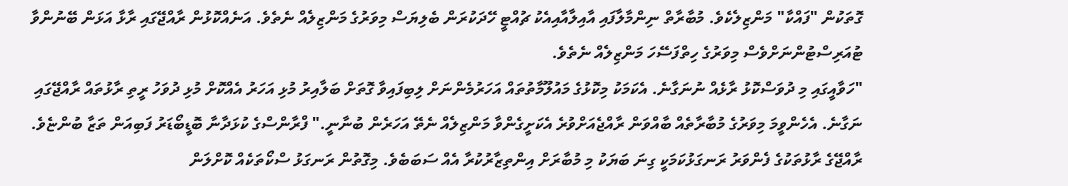ގޮތަކުން "ފައްކާ" މަންޒިލެކެވެ. މުބާރާތް ނިންމާލާފައި އާއިލާއާއިއެކު ޗުއްޓީ ހޭދަކުރަން ބެލިޔަސް މިވަރުގެ މަންޒިލެއް ނެތެވެ. އަނެއްކޮޅުން ރާއްޖޭގައި ރާޅާ އަޅަން ބޭނުންވާ ޓުއަރިސްޓުންނަށްވެސް މިވަރުގެ ހިތްފަސޭހަ މަންޒިލެއް ނެތެވެ.
"ހަވާއީގައި މި ދުވަސްކޮޅު ރާޅެއް ނުނަގާނެ. އެކަމަކު މިކޮޅުގެ މައުލޫމާތުތައް އަހަރުމެންނަށް ލިބިފައިވާ ގޮތަށް ބަލާއިރު މުޅި އަހަރު އެއްކޮށް މުޅި ދުވަހު ރީތި ރާޅުތައް ރާއްޖޭގައި ނަގާނެ. އެހެންވީމަ މިވަރުގެ މުބާރާތެއް ބާއްވަން ރާއްޖެއަށްވުރެ އެކަށީގެންވާ މަންޒިލެއް ނެތޭ އަހަރެން ބުނާނީ." ފްރާންސްގެ ކުޅަދާނާ ބޮޑީބޯޑަރު ފަބިއަން ތަޒާ ބުންޏެވެ.
ރާއްޖޭގެ ރާޅުތަކުގެ ފެންވަރު ރަނގަޅުކަމަކީ ގިނަ ބަޔަކު މި މުބާރަށް އިންތިޒާރުކުރާ އެއް ސަބަބެވެ. މިގޮތުން ރަނގަޅު ސްކޯތަކެއް ކޮށްލަން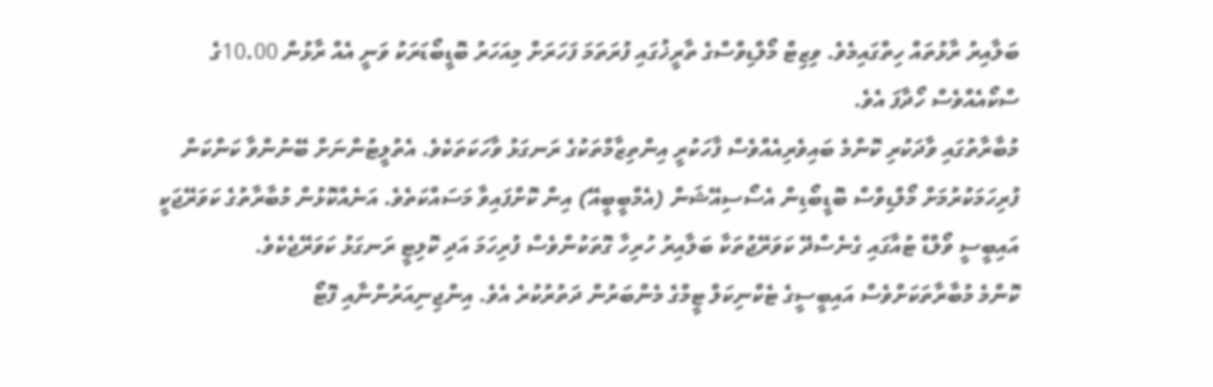ބަލާއިރު ރާޅުތައް ހިތްގައިމެވެ. ވިޒިޓް މޯލްޑިވްސްގެ ތާރީޚުގައި ފުރަތަމަ ފަހަރަށް މިއަހަރު ބޮޑީބޯޑަރަކު ވަނީ އެއް ރާޅުން 10.00ގެ ސްކޯއެއްވެސް ހޯދާފަ އެވެ.
މުބާރާތުގައި ވާދަކުރި ކޮންމެ ބައިވެރިއެއްވެސް ފާހަކުރީ އިންތިޒާމްތަކުގެ ރަނގަޅު ވާހަކަތަކެވެ. އެތުލީޓުންނަށް ބޭނުންވާ ކަންކަން ފުރިހަމަކުރުމަށް މޯލްޑިވްސް ބޮޑީބޯޑިން އެސޯސިއޭޝަން (އެމްބީބީއޭ) އިން ކޮށްފައިވާ މަސައްކަތެވެ. އަނެއްކޮޅުން މުބާރާތުގެ ކަވަރޭޖަކީ އައިބީސީ ވޯލްޑް ޓުއާގައި ގެނެސްދޭ ކަވަރޭޖުތަކާ ބަލާއިރު ހުރިހާ ގޮތަކުންވެސް ފުރިހަމަ އަދި ކޮލިޓީ ރަނގަޅު ކަވަރޭޖެކެވެ.
ކޮންމެ މުބާރާތަކަށްވެސް އައިބީސީގެ ޓެކްނިކަލް ޓީމްގެ މެންބަރުން ދަތުރުކުރެ އެވެ. އިންޖިނިއަރުންނާއި ފޮޓޯ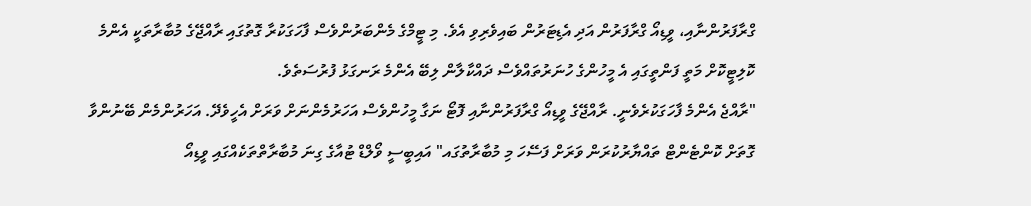ގްރާފަރުންނާއި، ވީޑިއޯ ގްރާފަރުން އަދި އެޑިޓަރުން ބައިވެރިވި އެވެ. މި ޓީމްގެ މެންބަރުންވެސް ފާހަގަކުރާ ގޮތުގައި ރާއްޖޭގެ މުބާރާތަކީ އެންމެ ކޮލިޓީކޮށް މަތީ ފަންތީގައި އެ މީހުންގެ ހުނަރުތައްވެސް ދައްކާލާން ލިބޭ އެންމެ ރަނގަޅު ފުރުސަތެވެ.
"ރާއްޖެ އެންމެ ފާހަގަކުރެވެނީ. ރާއްޖޭގެ ވީޑިއޯ ގްރާފަރުންނާއި ފޮޓޯ ނަގާ މީހުންވެސް އަހަރުމެންނަށް ވަރަށް އެހީވެދޭ. އަހަރުންމެން ބޭނުންވާ ގޮތަށް ކޮންޓެންޓް ތައްޔާރުކުރަން ވަރަށް ފަސޭހަ މި މުބާރާތުގައ" އައިބީސީ ވޯލްޑް ޓުއާގެ ގިނަ މުބާރާތްތަކެއްގައި ވީޑިއޯ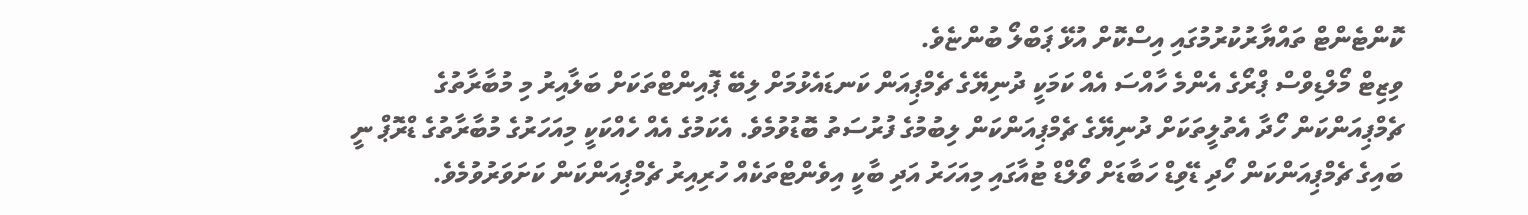ކޮންޓެންޓް ތައްޔާރުކުރުމުގައި އިސްކޮށް އުޅޭ ޕަބްލޯ ބުންޏެވެ.
ވިޒިޓް މޯލްޑިވްސް ޕްރޯގެ އެންމެ ހާއްސަ އެއް ކަމަކީ ދުނިޔޭގެ ޗެމްޕިއަން ކަނޑައެޅުމަށް ލިބޭ ޕޮއިންޓްތަކަށް ބަލާއިރު މި މުބާރާތުގެ ޗެމްޕިއަންކަން ހޯދާ އެތުލީތަކަށް ދުނިޔޭގެ ޗެމްޕިއަންކަން ލިބުމުގެ ފުރުސަތު ބޮޑުވުމެވެ. އެކަމުގެ އެއް ހެއްކަކީ މިއަހަރުގެ މުބާރާތުގެ ޑްރޮޕް ނީ ބައިގެ ޗެމްޕިއަންކަން ހޯދި ޑޭވިޑް ހަބާޑަށް ވޯލްޑް ޓުއާގައި މިއަހަރު އަދި ބާކީ އިވެންޓްތަކެއް ހުރިއިރު ޗެމްޕިއަންކަން ކަށަވަރުވުމެވެ.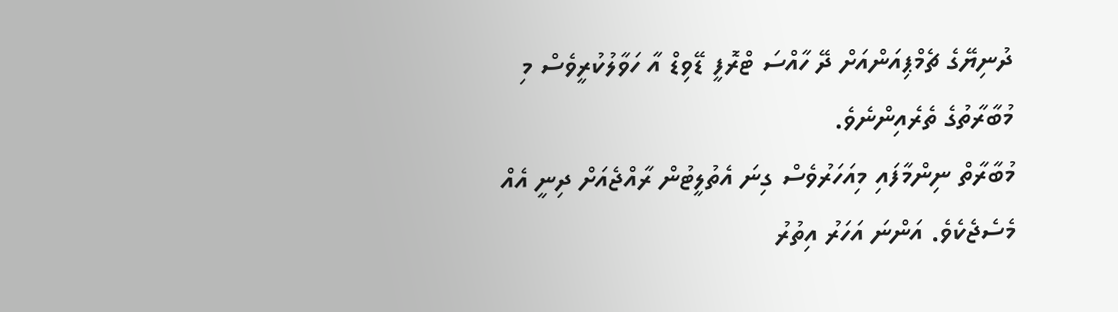ދުނިޔޭގެ ޗެމްޕިއަންއަށް ދޭ ހާއްސަ ޓްރޮފީ ޑޭވިޑް އާ ހަވާލުކުރީވެސް މި މުބާރާތުގެ ތެރެއިންނެވެ.
މުބާރާތް ނިންމާފައި މިއަހަރުވެސް ގިނަ އެތުލީޓުން ރާއްޖެއަށް ދިނީ އެއް މެސެޖެކެވެ. އަންނަ އަހަރު އިތުރު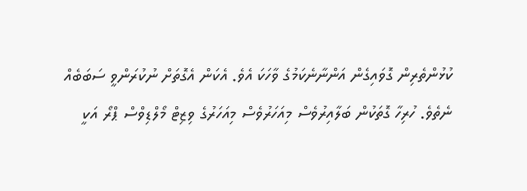ކުޅުންތެރިން ގޮވައިގެން އަންނާނެކަމުގެ ވާހަކަ އެވެ. އެކަން އެގޮތަށް ނުކުރަންވީ ސަބަބެއް ނެތެވެ. ހުރިހާ ގޮތަކުން ބަލާއިރުވެސް މިއަހަރުވެސް މިއަހަރުގެ ވިޒިޓް މޯލްޑިވްސް ޕްރޯ އަކީ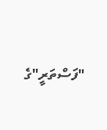"ފަސްތަރީ"ގެ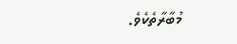މުބާރާތެކެވެ.